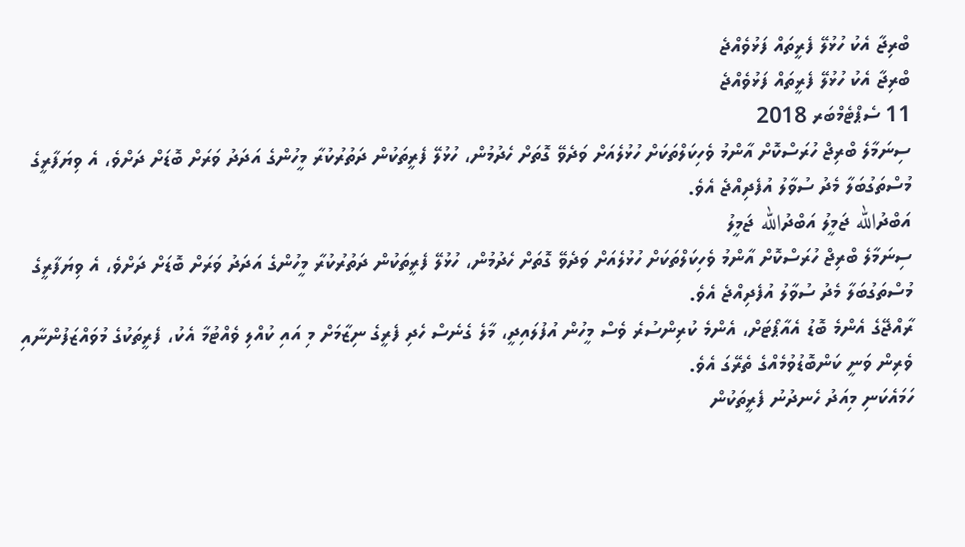ބްރިޖާ އެކު ހުޅުލޭ ފެރީތައް ފަޅުވެއްޖެ
ބްރިޖާ އެކު ހުޅުލޭ ފެރީތައް ފަޅުވެއްޖެ
11 ސެޕްޓެމްބަރ 2018
ސިނަމާލެ ބްރިޖް ހުރަސްކޮށް އާންމު ވެހިކަލްތަކަށް ހުޅުލެއަށް ވަދެވޭ ގޮތަށް ހެދުމުން، ހުޅުލޭ ފެރީތަކުން ދަތުރުކުރާ މީހުންގެ އަދަދު ވަރަށް ބޮޑަށް ދަށްވެ، އެ ވިޔަފާރީގެ މުސްތަގުބަލާ މެދު ސުވާލު އުފެދިއްޖެ އެވެ.
އަބްދުالله ޖަމީލު އަބްދުالله ޖަމީލު
ސިނަމާލެ ބްރިޖް ހުރަސްކޮށް އާންމު ވެހިކަލްތަކަށް ހުޅުލެއަށް ވަދެވޭ ގޮތަށް ހެދުމުން، ހުޅުލޭ ފެރީތަކުން ދަތުރުކުރާ މީހުންގެ އަދަދު ވަރަށް ބޮޑަށް ދަށްވެ، އެ ވިޔަފާރީގެ މުސްތަގުބަލާ މެދު ސުވާލު އުފެދިއްޖެ އެވެ.
ރާއްޖޭގެ އެންމެ ބޮޑު އެއާޕޯޓަށް، އެންމެ ކުރިންސުރެ ވެސް މީހުން އުފުލައިދީ، މާލެ ގެނެސް ހެދި ފެރީގެ ނިޒާމަށް މި އައި ކުއްލި ވެއްޓުމާ އެކު، ފެރީތަކުގެ މުވައްޒަފުންނާއި ވެރިން ވަނީ ކަންބޮޑުވުމެއްގެ ތެރޭގަ އެވެ.
ހަމައެކަނި މިއަދު ހެނދުނު ފެރީތަކުން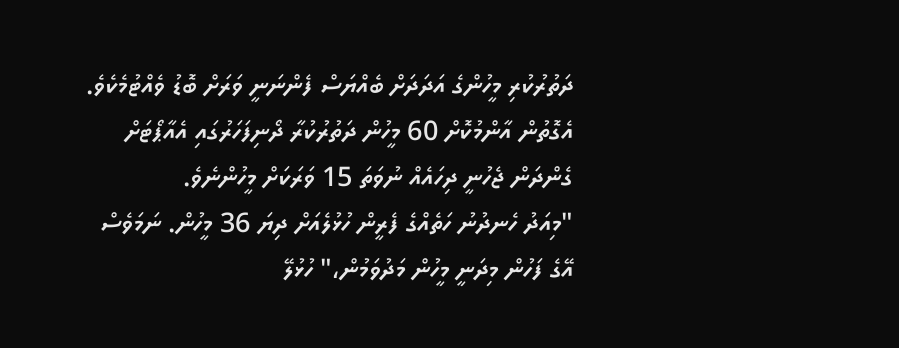ދަތުރުކުރި މީހުންގެ އަދަދަށް ބެއްޔަސް ފެންނަނީ ވަރަށް ބޮޑު ވެއްޓުމެކެވެ. އެގޮތުން އާންމުކޮށް 60 މީހުން ދަތުރުކުރާ ދޯނިފަހަރުގައި އެއާޕޯޓަށް ގެންދަން ޖެހުނީ ދިހައެއް ނުވަތަ 15 ވަރަކަށް މީހުންނެވެ.
"މިއަދު ހެނދުނު ހަތެއްގެ ފެރީން ހުޅުލެއަށް ދިޔަ 36 މީހުން. ނަމަވެސް އޭގެ ފަހުން މިދަނީ މީހުން މަދުވަމުން،" ހުޅުލޭ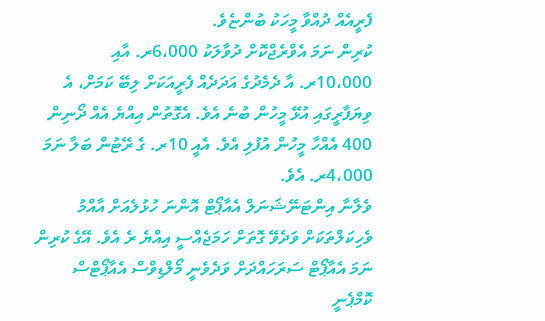ފެރީއެއް ދުއްވާ މީހަކު ބުންޏެވެ.
ކުރިން ނަމަ އެވްރެޖްކޮށް ދުވާލަކު 6،000ރ. އާއި 10،000ރ. އާ ދެމެދުގެ އަދަދެއް ފެރީއަކަށް ލިބޭ ކަމަށް، އެ ވިޔަފާރީގައި އުޅޭ މީހުން ބުނެ އެވެ. އެގޮތުން އިއްޔެ އެއް ދޯނިން 400 އެއްހާ މީހުން އުފުލި އެވެ. އެއީ 10ރ. ގެ ރޭޓުން ބަލާ ނަމަ 4،000ރ. އެވެ.
ވެލާނާ އިންޓަނޭޝަނަލް އެއާޕޯޓް އޮންނަ ހުޅުލެއަށް އާއްމު ވެހިކަލްތަކަށް ވަދެވޭ ގޮތަށް ހަމަޖެއްސީ އިއްޔެ ރެ އެވެ. އޭގެ ކުރިން ނަމަ އެއާޕޯޓް ސަރަހައްދަށް ވަދެވެނީ މޯލްޑިވްސް އެއާޕޯޓްސް ކޮމްޕެނީ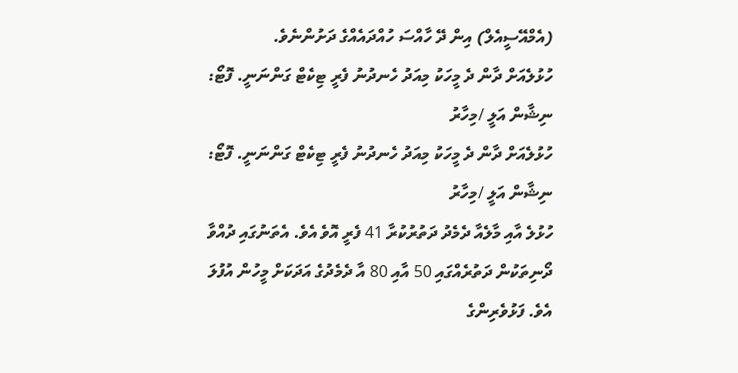(އެމްއޭސީއެލް) އިން ދޭ ހާއްސަ ހުއްދައެއްގެ ދަށުންނެވެ.
ހުޅުލެއަށް ދާން ދެ މީހަކު މިއަދު ހެނދުނު ފެރީ ޓިކެޓް ގަންނަނީ. ފޮޓޯ: ނިޝާން އަލީ /މިހާރު
ހުޅުލެއަށް ދާން ދެ މީހަކު މިއަދު ހެނދުނު ފެރީ ޓިކެޓް ގަންނަނީ. ފޮޓޯ: ނިޝާން އަލީ /މިހާރު
ހުޅުލެ އާއި މާލެއާ ދެމެދު ދަތުރުކުރާ 41 ފެރީ އޮވެ އެވެ. އެތަނުގައި ދުއްވާ ދޯނިތަކުން ދަތުރެއްގައި 50 އާއި 80 އާ ދެމެދުގެ އަދަކަށް މީހުން އުފުލަ އެވެ. ފަޅުވެރިންގެ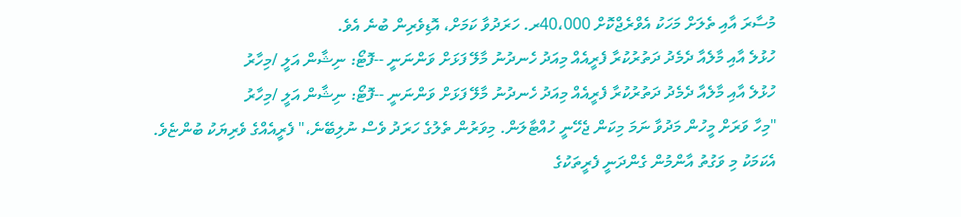މުސާރަ އާއި ތެލަށް މަހަކު އެވްރެޖްކޮށް 40،000ރ. ހަރަދުވާ ކަމަށް، އޮޑިވެރިން ބުނެ އެވެ.
ހުޅުލެ އާއި މާލެއާ ދެމެދު ދަތުރުކުރާ ފެރީއެއް މިއަދު ހެނދުނު މާލޭ ފަޅަށް ވަންނަނީ --ފޮޓޯ: ނިޝާން އަލީ /މިހާރު
ހުޅުލެ އާއި މާލެއާ ދެމެދު ދަތުރުކުރާ ފެރީއެއް މިއަދު ހެނދުނު މާލޭ ފަޅަށް ވަންނަނީ --ފޮޓޯ: ނިޝާން އަލީ /މިހާރު
"މިހާ ވަރަށް މީހުން މަދުވާ ނަމަ މިކަން ޖެހޭނީ ހުއްޓާލަން. މިވަރުން ތެލުގެ ހަރަދު ވެސް ނުލިބޭނެ،" ފެރީއެއްގެ ވެރިޔަކު ބުންޏެވެ.
އެކަމަކު މި ވަގުތު އާންމުން ގެންދަނީ ފެރީތަކުގެ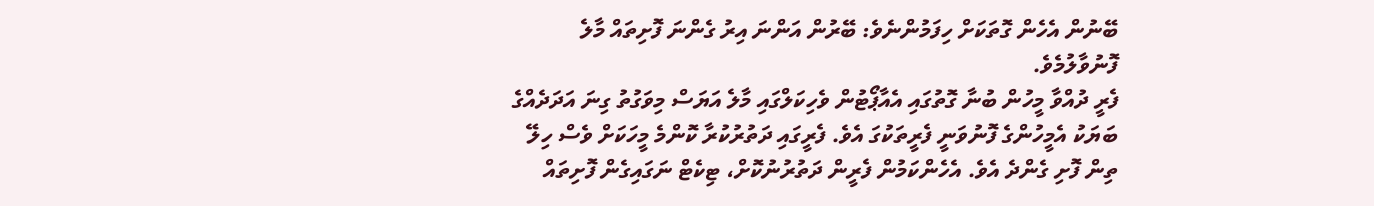ބޭނުން އެހެން ގޮތަކަށް ހިފަމުންނެވެ: ބޭރުން އަންނަ އިރު ގެންނަ ފޮށިތައް މާލެ ފޮނުވާލުމެވެ.
ފެރީ ދުއްވާ މީހުން ބުނާ ގޮތުގައި އެއާޕޯޓުން ވެހިކަލްގައި މާލެ އަޔަސް މިވަގުތު ގިނަ އަދަދެއްގެ ބަޔަކު އެމީހުންގެ ފޮނުވަނީ ފެރީތަކުގަ އެވެ. ފެރީގައި ދަތުރުކުރާ ކޮންމެ މީހަކަށް ވެސް ހިލޭ ތިން ފޮށި ގެންދެ އެވެ. އެހެންކަމުން ފެރީން ދަތުރުނުކޮށް، ޓިކެޓް ނަގައިގެން ފޮށިތައް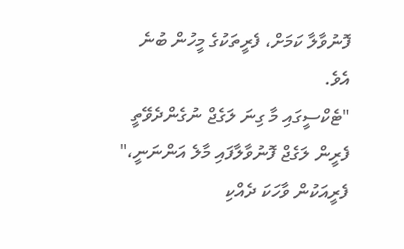ފޮނުވާލާ ކަމަށް، ފެރީތަކުގެ މީހުން ބުނެ އެވެ.
"ޓެކްސީގައި މާ ގިނަ ލަގެޖް ނުގެންދެވޭތީ ފެރީން ލަގެޖް ފޮނުވާލާފައި މާލެ އަންނަނީ،" ފެރީއަކުން ވާހަކަ ދެއްކި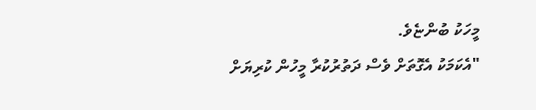މީހަކު ބުންޏެވެ.
"އެކަމަކު އެގޮތަށް ވެސް ދަތުރުކުރާ މީހުން ކުރިޔަށް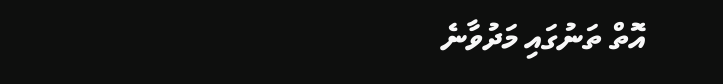އޮތް ތަނުގައި މަދުވާނެ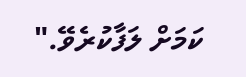ކަމަށް ލަފާކުރެވޭ."